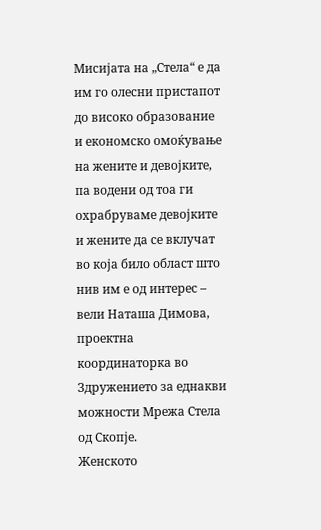Мисијата на „Стела“ е да им го олесни пристапот до високо образование и економско омоќување на жените и девојките, па водени од тоа ги охрабруваме девојките и жените да се вклучат во која било област што нив им е од интерес – вели Наташа Димова, проектна координаторка во Здружението за еднакви можности Мрежа Стела од Скопје.
Женското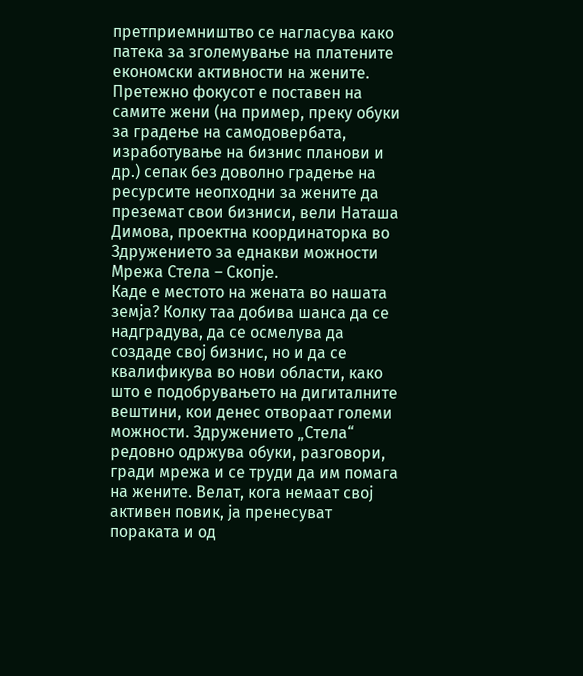претприемништво се нагласува како патека за зголемување на платените економски активности на жените. Претежно фокусот е поставен на самите жени (на пример, преку обуки за градење на самодовербата, изработување на бизнис планови и др.) сепак без доволно градење на ресурсите неопходни за жените да преземат свои бизниси, вели Наташа Димова, проектна координаторка во Здружението за еднакви можности Мрежа Стела – Скопје.
Каде е местото на жената во нашата земја? Колку таа добива шанса да се надградува, да се осмелува да создаде свој бизнис, но и да се квалификува во нови области, како што е подобрувањето на дигиталните вештини, кои денес отвораат големи можности. Здружението „Стела“ редовно одржува обуки, разговори, гради мрежа и се труди да им помага на жените. Велат, кога немаат свој активен повик, ја пренесуват пораката и од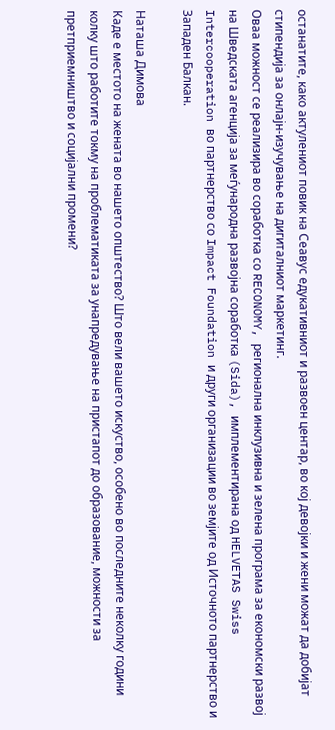останатите, како актулениот повик на Сеавус eдукативниот и развоен центар, во кој девојки и жени можат да добијат стипендија за онлајн-изучување на дигиталниот маркетинг.
Оваа можност се реализира во соработка со RECONOMY, регионална инклузивна и зелена програма за економски развој на Шведската агенција за меѓународна развојна соработка (Sida), имплементирана од HELVETAS Swiss Intercooperation во партнерство со Impact Foundation и други организации вo земјите од Источното партнерство и Западен Балкан.

Наташа Димова
Каде е местото на жената во нашето општество? Што вели вашето искуство, особено во последните неколку години колку што работите токму на проблематиката за унапредување на пристапот до образование, можности за претприемништво и социјални промени?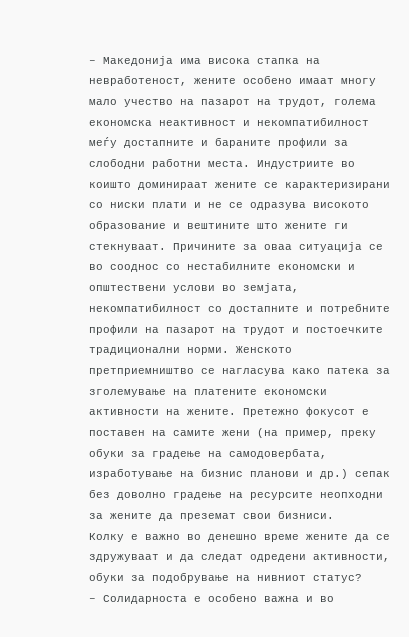– Македонија има висока стапка на невработеност, жените особено имаат многу мало учество на пазарот на трудот, голема економска неактивност и некомпатибилност меѓу достапните и бараните профили за слободни работни места. Индустриите во коишто доминираат жените се карактеризирани со ниски плати и не се одразува високото образование и вештините што жените ги стекнуваат. Причините за оваа ситуација се во сооднос со нестабилните економски и општествени услови во земјата, некомпатибилност со достапните и потребните профили на пазарот на трудот и постоечките традиционални норми. Женското претприемништво се нагласува како патека за зголемување на платените економски активности на жените. Претежно фокусот е поставен на самите жени (на пример, преку обуки за градење на самодовербата, изработување на бизнис планови и др.) сепак без доволно градење на ресурсите неопходни за жените да преземат свои бизниси.
Колку е важно во денешно време жените да се здружуваат и да следат одредени активности, обуки за подобрување на нивниот статус?
– Солидарноста е особено важна и во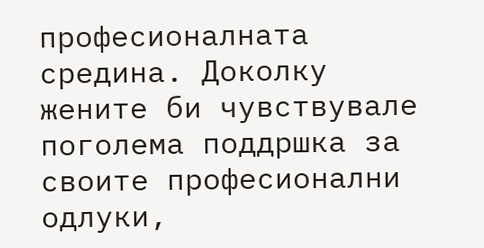професионалната средина. Доколку жените би чувствувале поголема поддршка за своите професионални одлуки,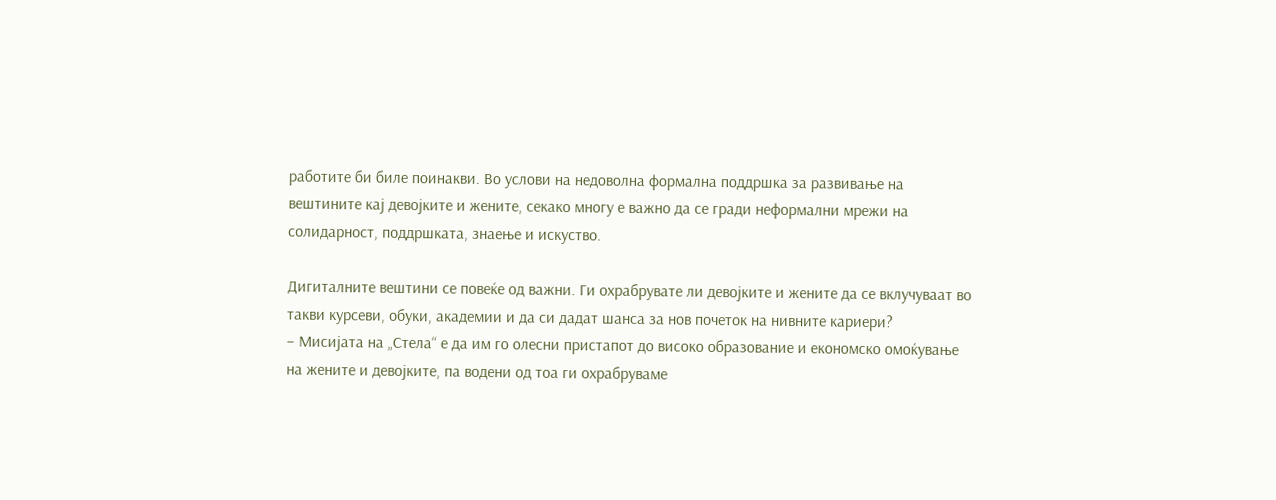работите би биле поинакви. Во услови на недоволна формална поддршка за развивање на вештините кај девојките и жените, секако многу е важно да се гради неформални мрежи на солидарност, поддршката, знаење и искуство.

Дигиталните вештини се повеќе од важни. Ги охрабрувате ли девојките и жените да се вклучуваат во такви курсеви, обуки, академии и да си дадат шанса за нов почеток на нивните кариери?
– Мисијата на „Стела“ е да им го олесни пристапот до високо образование и економско омоќување на жените и девојките, па водени од тоа ги охрабруваме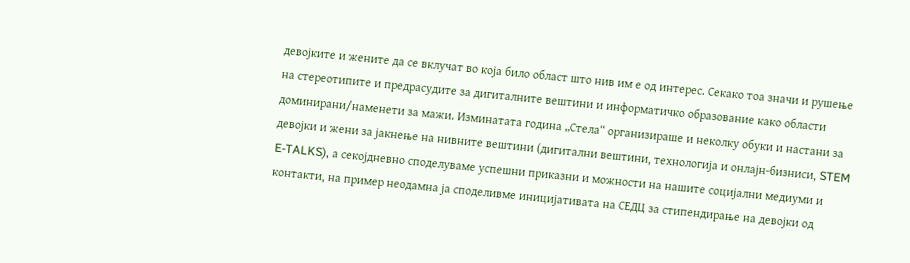девојките и жените да се вклучат во која било област што нив им е од интерес. Секако тоа значи и рушење на стереотипите и предрасудите за дигиталните вештини и информатичко образование како области доминирани/наменети за мажи. Изминатата година „Стела“ организираше и неколку обуки и настани за девојки и жени за јакнење на нивните вештини (дигитални вештини, технологија и онлајн-бизниси, STEM E-TALKS), а секојдневно споделуваме успешни приказни и можности на нашите социјални медиуми и контакти, на пример неодамна ја споделивме иницијативата на СЕДЦ за стипендирање на девојки од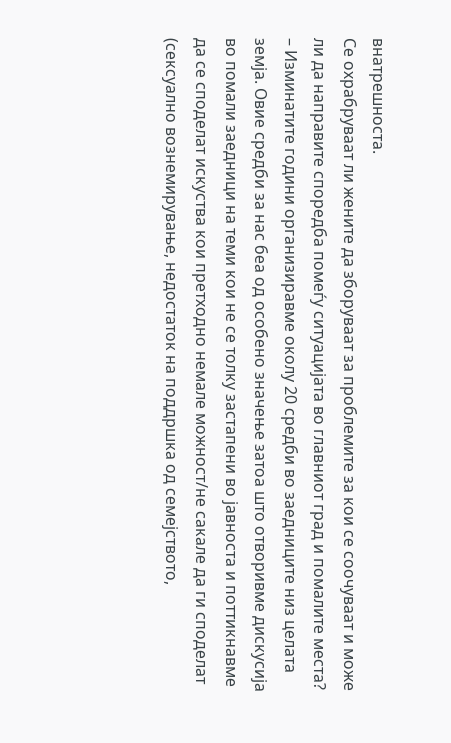внатрешноста.
Се охрабруваат ли жените да зборуваат за проблемите за кои се соочуваат и може ли да направите споредба помеѓу ситуацијата во главниот град и помалите места?
– Изминатите години организиравме околу 20 средби во заедниците низ целата земја. Овие средби за нас беа од особено значење затоа што отворивме дискусија во помали заедници на теми кои не се толку застапени во јавноста и поттикнавме да се споделат искуства кои претходно немале можност/не сакале да ги споделат (сексуално вознемирување, недостаток на поддршка од семејството,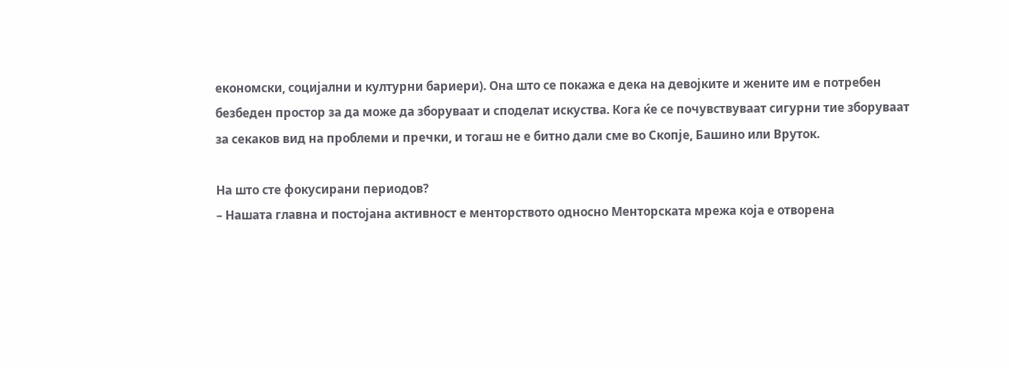економски, социјални и културни бариери). Она што се покажа е дека на девојките и жените им е потребен безбеден простор за да може да зборуваат и споделат искуства. Кога ќе се почувствуваат сигурни тие зборуваат за секаков вид на проблеми и пречки, и тогаш не е битно дали сме во Скопје, Башино или Вруток.

На што сте фокусирани периодов?
– Нашата главна и постојана активност е менторството односно Менторската мрежа која е отворена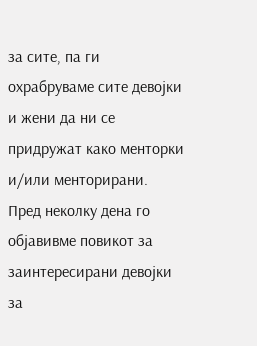за сите, па ги охрабруваме сите девојки и жени да ни се придружат како менторки и/или менторирани. Пред неколку дена го објавивме повикот за заинтересирани девојки за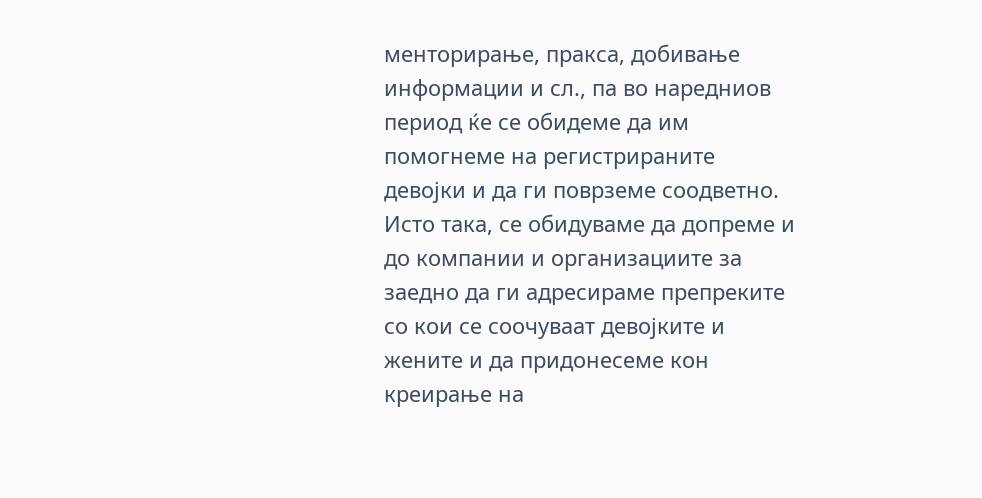менторирање, пракса, добивање информации и сл., па во наредниов период ќе се обидеме да им помогнеме на регистрираните девојки и да ги поврземе соодветно. Исто така, се обидуваме да допреме и до компании и организациите за заедно да ги адресираме препреките со кои се соочуваат девојките и жените и да придонесеме кон креирање на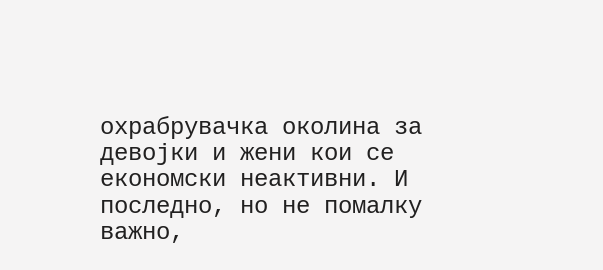охрабрувачка околина за девојки и жени кои се економски неактивни. И последно, но не помалку важно,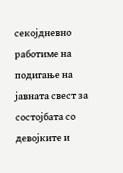секојдневно работиме на подигање на јавната свест за состојбата со девојките и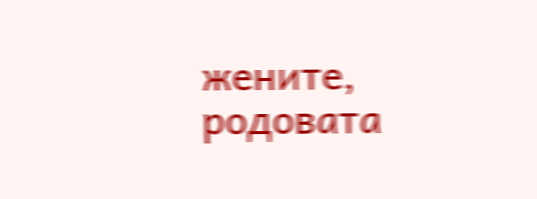жените, родовата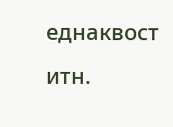еднаквост итн.